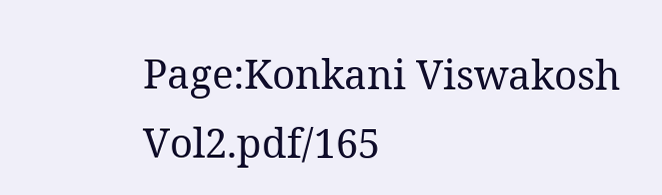Page:Konkani Viswakosh Vol2.pdf/165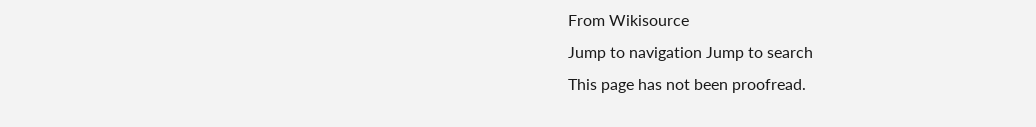From Wikisource
Jump to navigation Jump to search
This page has not been proofread.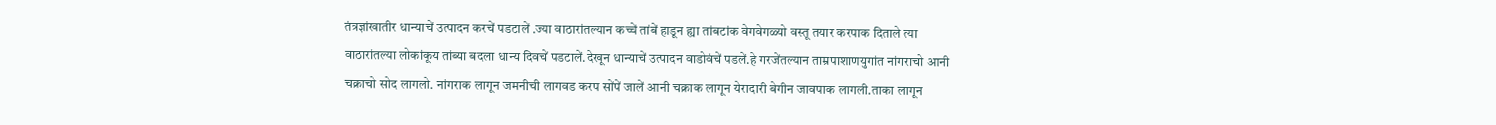तंत्रज्ञांखातीर धान्याचें उत्पादन करचें पडटालें .ज्या वाठारांतल्यान कच्चें तांबें हाडून ह्या तांबटांक वेगवेगळ्यो वस्तू तयार करपाक दिताले त्या वाठारांतल्या लोकांकूय तांब्या बदला धान्य दिवचें पडटालें.देखून धान्याचें उत्पादन वाडोवंचें पडलें.हे गरजेंतल्यान ताम्रपाशाणयुगांत नांगराचो आनी चक्राचो सोद लागलो. नांगराक लागून जमनीची लागवड करप सोंपें जालें आनी चक्राक लागून येरादारी बेगीन जावपाक लागली.ताका लागून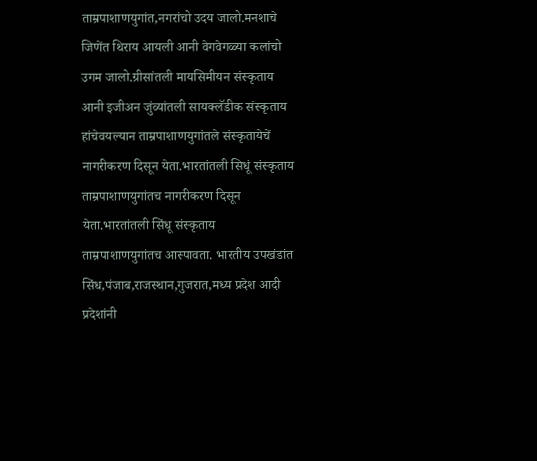ताम्रपाशाणयुगांत,नगरांचो उदय जालो.मनशाचे जिणेंत थिराय आयली आनी वेगवेगळ्या कलांचो उगम जालो.ग्रीसांतली मायसिमीयन संस्कृताय आनी इजीअन जुंव्यांतली सायक्लॅडीक संस्कृताय हांचेवयल्यान ताम्रपाशाणयुगांतले संस्कृतायेचें नागरीकरण दिसून येता.भारतांतली सिधूं संस्कृताय ताम्रपाशाणयुगांतच नागरीकरण दिसून येता.भारतांतली सिंधू संस्कृताय ताम्रपाशाणयुगांतच आस्पावता. भारतीय उपखंडांत सिंध,पंजाब,राजस्थान,गुजरात,मध्य प्रदेश आदी प्रदेशांनी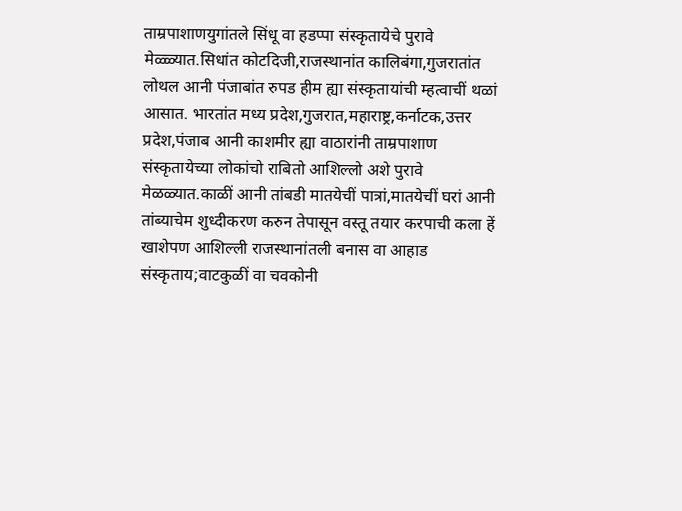ताम्रपाशाणयुगांतले सिंधू वा हडप्पा संस्कृतायेचे पुरावे मेळ्ळ्यात.सिधांत कोटदिजी,राजस्थानांत कालिबंगा,गुजरातांत लोथल आनी पंजाबांत रुपड हीम ह्या संस्कृतायांची म्हत्वाचीं थळां आसात. भारतांत मध्य प्रदेश,गुजरात,महाराष्ट्र,कर्नाटक,उत्तर प्रदेश,पंजाब आनी काशमीर ह्या वाठारांनी ताम्रपाशाण संस्कृतायेच्या लोकांचो राबितो आशिल्लो अशे पुरावे मेळळ्यात.काळीं आनी तांबडी मातयेचीं पात्रां,मातयेचीं घरां आनी तांब्याचेम शुध्दीकरण करुन तेपासून वस्तू तयार करपाची कला हें खाशेपण आशिल्ली राजस्थानांतली बनास वा आहाड संस्कृताय;वाटकुळीं वा चवकोनी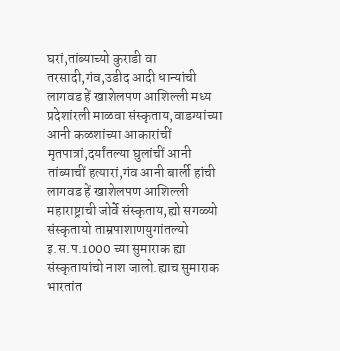घरां,तांब्याच्यो कुराडी वा तरसादी,गंव,उडीद आदी धान्यांची लागवड हें खाशेलपण आशिल्ली मध्य प्रदेशांरली माळवा संस्कृताय,वाडग्यांच्या आनी कळशांच्या आकारांचीं मृतपात्रां,दर्यांतल्या घुलांचीं आनी तांब्याचीं हत्यारां,गंव आनी बार्ली हांची लागवड हें खाशेलपण आशिल्ली महाराष्ट्राची जोर्वे संस्कृताय,ह्यो सगळ्यो संस्कृतायो ताम्रपाशाणयुगांतल्यो इ.स.प.1000 च्या सुमाराक ह्या संस्कृतायांचो नाश जालो.ह्याच सुमाराक भारतांत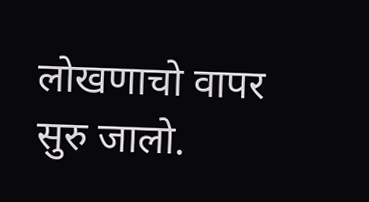लोखणाचो वापर सुरु जालो.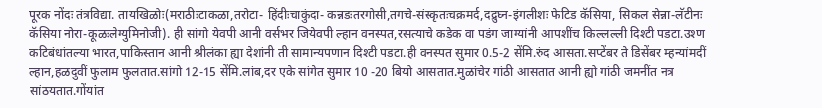पूरक नोंदः तंत्रविद्या. तायखिळोः(मराठीःटाकळा,तरोटा- हिंदीःचाकुंदा- कन्नडःतरगोसी,तगचे-संस्कृतःचक्रमर्द,दद्रुघ्न-इंगलीशः फेटिड कॅसिया, सिकल सेन्ना-लॅटीनः कॅसिया नोरा-कूळःलेग्युमिनोजी). ही सांगो येवपी आनी वर्सभर जियेवपी ल्हान वनस्पत,रसत्याचे कडेक वा पडंग जाग्यांनी आपशींच किल्लल्ली दिश्टी पडटा.उश्ण कटिबंधांतल्या भारत,पाकिस्तान आनी श्रीलंका ह्या देशांनी ती सामान्यपणान दिश्टी पडटा.ही वनस्पत सुमार 0.5-2 सेंमि.रुंद आसता.सप्टेंबर ते डिसेंबर म्हन्यांमदीं ल्हान,हळदुवीं फुलाम फुलतात.सांगो 12-15 सेंमि.लांब,दर एके सांगेत सुमार 10 -20 बियो आसतात.मुळांचेर गांठी आसतात आनी ह्यो गांठी जमनींत नत्र सांठयतात.गोंयांत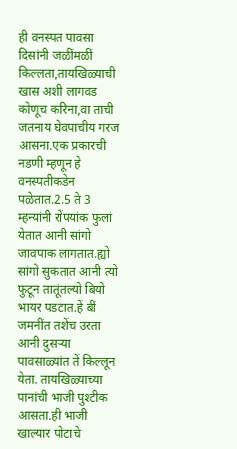ही वनस्पत पावसा दिसांनी जळींमळीं किल्लता,तायखिळ्याची खास अशी लागवड कोणूच करिना,वा ताची जतनाय घेवपाचीय गरज आसना.एक प्रकारची नडणी म्हणून हे वनस्पतीकडेन पळेतात.2.5 ते 3 म्हन्यांनी रोंपयांक फुलां येतात आनी सांगो जावपाक लागतात.ह्यो सांगो सुकतात आनी त्यो फुटून तातूंतल्यो बियो भायर पडटात.हें बीं जमनींत तशेंच उरता आनी दुसऱ्या पावसाळ्यांत तें किल्लून येता. तायखिळ्याच्या पानांची भाजी पुश्टीक आसता.ही भाजी खाल्यार पोटाचे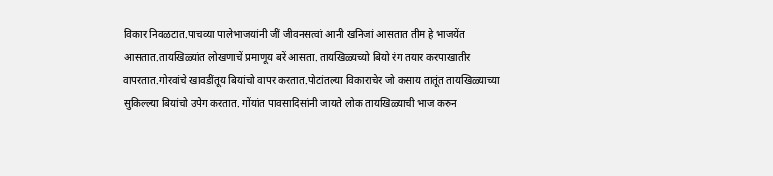विकार निवळटात.पाचव्या पालेभाजयांनी जीं जीवनसत्वां आनी खनिजां आसतात तीम हे भाजयेंत आसतात.तायखिळ्यांत लोखणाचें प्रमाणूय बरें आसता. तायखिळ्यच्यो बियो रंग तयार करपाखातीर वापरतात.गोरवांचे खावडींतूय बियांचो वापर करतात.पोटांतल्या विकाराचेर जो कसाय तातूंत तायखिळ्याच्या सुकिल्ल्या बियांचो उपेग करतात. गोंयांत पावसादिसांनी जायते लोक तायखिळ्याची भाज करुन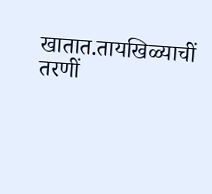खातात.तायखिळ्याचीं तरणीं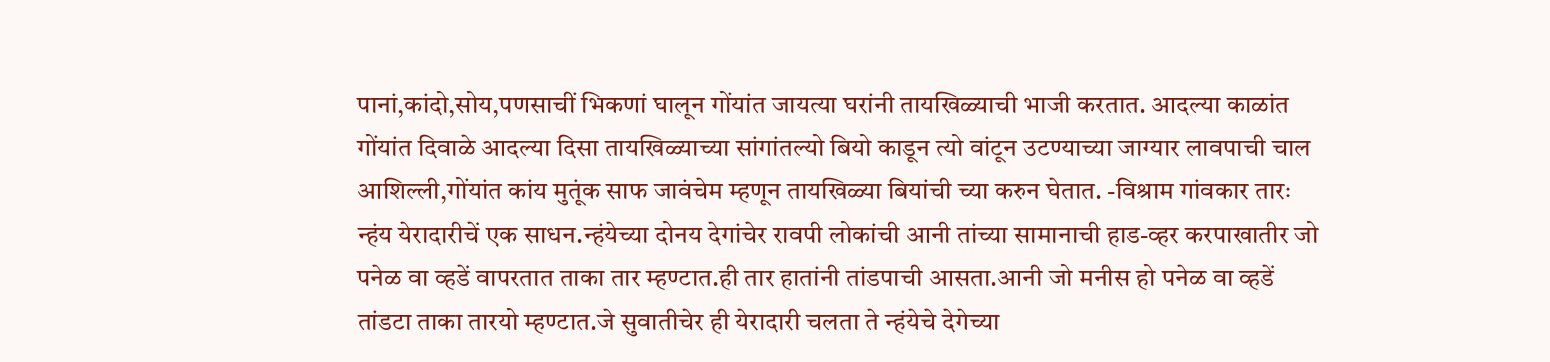पानां,कांदो,सोय,पणसाचीं भिकणां घालून गोंयांत जायत्या घरांनी तायखिळ्याची भाजी करतात. आदल्या काळांत गोंयांत दिवाळे आदल्या दिसा तायखिळ्याच्या सांगांतल्यो बियो काडून त्यो वांटून उटण्याच्या जाग्यार लावपाची चाल आशिल्ली,गोंयांत कांय मुतूंक साफ जावंचेम म्हणून तायखिळ्या बियांची च्या करुन घेतात. -विश्राम गांवकार तारः न्हंय येरादारीचें एक साधन.न्हंयेच्या दोनय देगांचेर रावपी लोकांची आनी तांच्या सामानाची हाड-व्हर करपाखातीर जो पनेळ वा व्हडें वापरतात ताका तार म्हण्टात.ही तार हातांनी तांडपाची आसता.आनी जो मनीस हो पनेळ वा व्हडें तांडटा ताका तारयो म्हण्टात.जे सुवातीचेर ही येरादारी चलता ते न्हंयेचे देगेच्या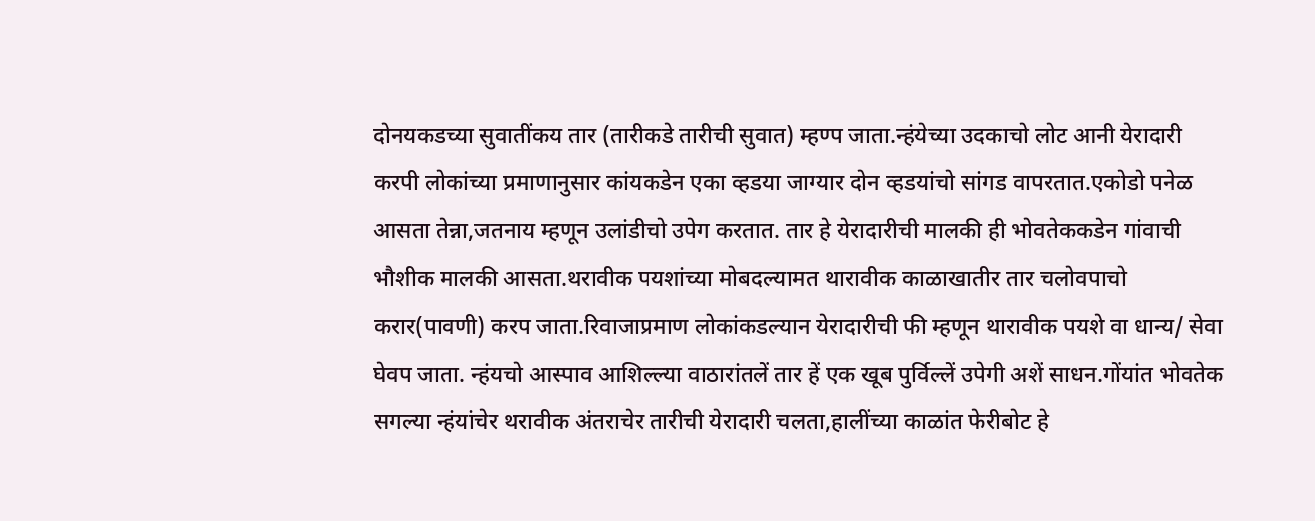दोनयकडच्या सुवातींकय तार (तारीकडे तारीची सुवात) म्हण्प जाता.न्हंयेच्या उदकाचो लोट आनी येरादारी करपी लोकांच्या प्रमाणानुसार कांयकडेन एका व्हडया जाग्यार दोन व्हडयांचो सांगड वापरतात.एकोडो पनेळ आसता तेन्ना,जतनाय म्हणून उलांडीचो उपेग करतात. तार हे येरादारीची मालकी ही भोवतेककडेन गांवाची भौशीक मालकी आसता.थरावीक पयशांच्या मोबदल्यामत थारावीक काळाखातीर तार चलोवपाचो करार(पावणी) करप जाता.रिवाजाप्रमाण लोकांकडल्यान येरादारीची फी म्हणून थारावीक पयशे वा धान्य/ सेवा घेवप जाता. न्हंयचो आस्पाव आशिल्ल्या वाठारांतलें तार हें एक खूब पुर्विल्लें उपेगी अशें साधन.गोंयांत भोवतेक सगल्या न्हंयांचेर थरावीक अंतराचेर तारीची येरादारी चलता,हालींच्या काळांत फेरीबोट हे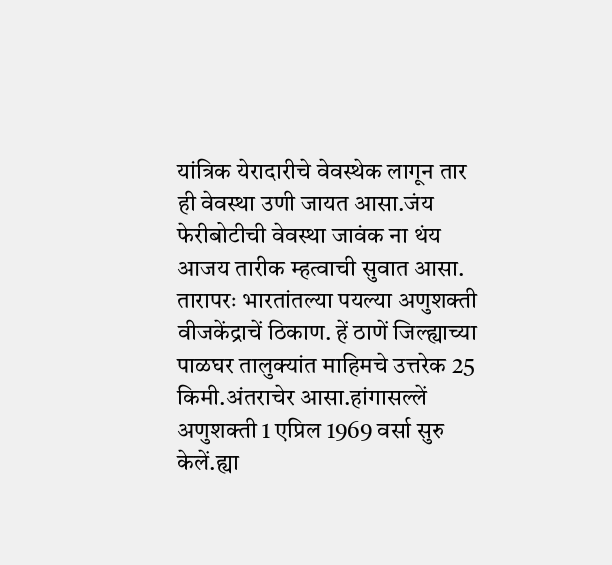यांत्रिक येरादारीचे वेवस्थेक लागून तार ही वेवस्था उणी जायत आसा.जंय फेरीबोटीची वेवस्था जावंक ना थंय आजय तारीक म्हत्वाची सुवात आसा. तारापरः भारतांतल्या पयल्या अणुशक्ती वीजकेंद्राचें ठिकाण. हें ठाणें जिल्ह्याच्या पाळघर तालुक्यांत माहिमचे उत्तरेक 25 किमी.अंतराचेर आसा.हांगासल्लें अणुशक्ती 1 एप्रिल 1969 वर्सा सुरु केलें.ह्या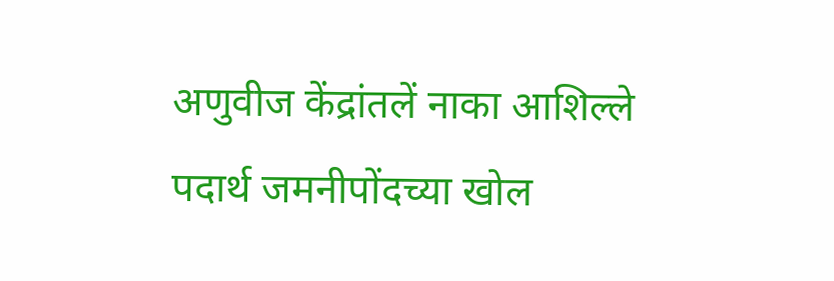अणुवीज केंद्रांतलें नाका आशिल्ले पदार्थ जमनीपोंदच्या खोल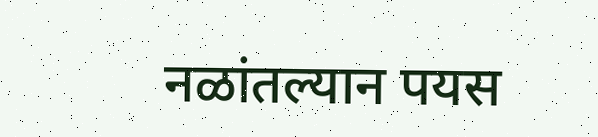नळांतल्यान पयस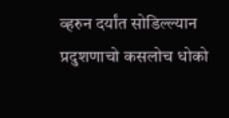व्हरुन दर्यांत सोडिल्ल्यान प्रदुशणाचो कसलोच धोको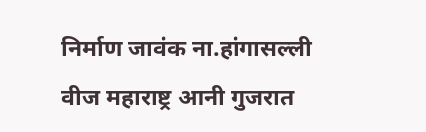निर्माण जावंक ना.हांगासल्ली वीज महाराष्ट्र आनी गुजरात